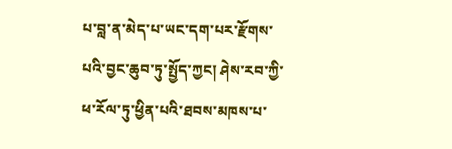པ་བླ་ན་མེད་པ་ཡང་དག་པར་རྫོགས་པའི་བྱང་ཆུབ་ཏུ་སྤྱོད་ཀྱང། ཤེས་རབ་ཀྱི་ཕ་རོལ་ཏུ་ཕྱིན་པའི་ཐབས་མཁས་པ་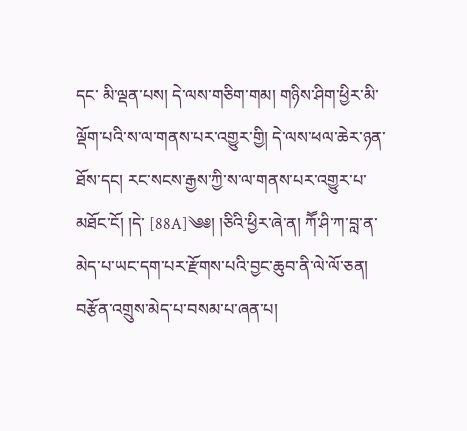དང་ མི་ལྡན་པས། དེ་ལས་གཅིག་གམ། གཉིས་ཤིག་ཕྱིར་མི་ལྡོག་པའི་ས་ལ་གནས་པར་འགྱུར་གྱི། དེ་ལས་ཕལ་ཆེར་ཉན་ཐོས་དང། རང་སངས་རྒྱས་ཀྱི་ས་ལ་གནས་པར་འགྱུར་པ་མཐོང་ངོ། །དེ་ [88A]༄༅། །ཅིའི་ཕྱིར་ཞེ་ན། ཀཽ་ཤི་ཀ་བླ་ན་མེད་པ་ཡང་དག་པར་རྫོགས་པའི་བྱང་ཆུབ་ནི་ལེ་ལོ་ཅན། བརྩོན་འགྲུས་མེད་པ་བསམ་པ་ཞན་པ།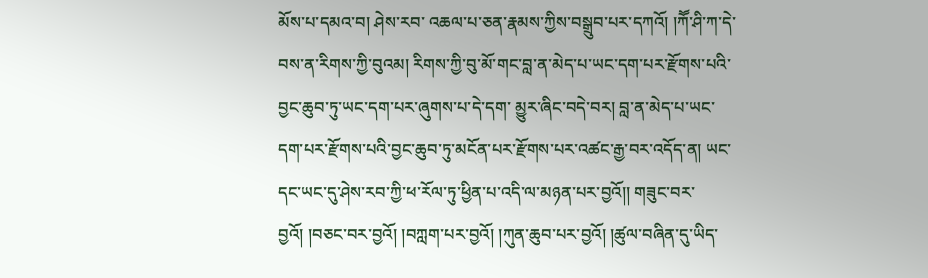མོས་པ་དམའ་བ། ཤེས་རབ་ འཆལ་པ་ཅན་རྣམས་ཀྱིས་བསྒྲུབ་པར་དཀའོ། །ཀཽ་ཤི་ཀ་དེ་བས་ན་རིགས་ཀྱི་བུའམ། རིགས་ཀྱི་བུ་མོ་གང་བླ་ན་མེད་པ་ཡང་དག་པར་རྫོགས་པའི་བྱང་ཆུབ་ཏུ་ཡང་དག་པར་ཞུགས་པ་དེ་དག་ མྱུར་ཞིང་བདེ་བར། བླ་ན་མེད་པ་ཡང་དག་པར་རྫོགས་པའི་བྱང་ཆུབ་ཏུ་མངོན་པར་རྫོགས་པར་འཚང་རྒྱ་བར་འདོད་ན། ཡང་དང་ཡང་དུ་ཤེས་རབ་ཀྱི་ཕ་རོལ་ཏུ་ཕྱིན་པ་འདི་ལ་མཉན་པར་བྱའོ།། གཟུང་བར་བྱའོ། །བཅང་བར་བྱའོ། །བཀླག་པར་བྱའོ། །ཀུན་ཆུབ་པར་བྱའོ། །ཚུལ་བཞིན་དུ་ཡིད་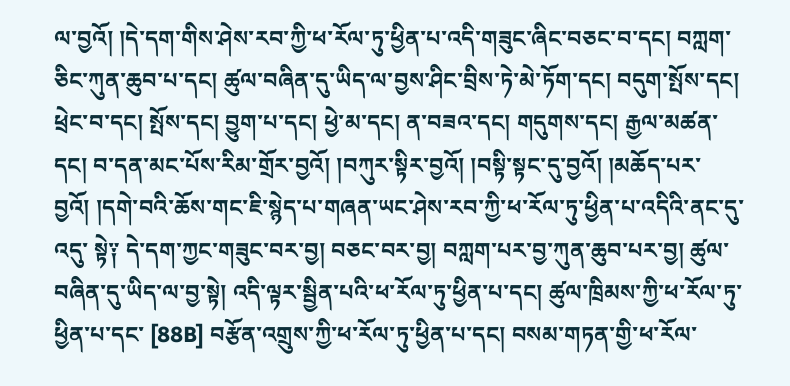ལ་བྱའོ། །དེ་དག་གིས་ཤེས་རབ་ཀྱི་ཕ་རོལ་ཏུ་ཕྱིན་པ་འདི་གཟུང་ཞིང་བཅང་བ་དང། བཀླག་ ཅིང་ཀུན་ཆུབ་པ་དང། ཚུལ་བཞིན་དུ་ཡིད་ལ་བྱས་ཤིང་བྲིས་ཏེ་མེ་ཏོག་དང། བདུག་སྤོས་དང། ཕྲེང་བ་དང། སྤོས་དང། བྱུག་པ་དང། ཕྱེ་མ་དང། ན་བཟའ་དང། གདུགས་དང། རྒྱལ་མཚན་ དང། བ་དན་མང་པོས་རིམ་གྲོར་བྱའོ། །བཀུར་སྟིར་བྱའོ། །བསྟི་སྟང་དུ་བྱའོ། །མཆོད་པར་བྱའོ། །དགེ་བའི་ཆོས་གང་ཇི་སྙེད་པ་གཞན་ཡང་ཤེས་རབ་ཀྱི་ཕ་རོལ་ཏུ་ཕྱིན་པ་འདིའི་ནང་དུ་འདུ་ སྟེ༑ དེ་དག་ཀྱང་གཟུང་བར་བྱ། བཅང་བར་བྱ། བཀླག་པར་བྱ་ཀུན་ཆུབ་པར་བྱ། ཚུལ་བཞིན་དུ་ཡིད་ལ་བྱ་སྟེ། འདི་ལྟར་སྦྱིན་པའི་ཕ་རོལ་ཏུ་ཕྱིན་པ་དང། ཚུལ་ཁྲིམས་ཀྱི་ཕ་རོལ་ཏུ་ཕྱིན་པ་དང་ [88B] བརྩོན་འགྲུས་ཀྱི་ཕ་རོལ་ཏུ་ཕྱིན་པ་དང། བསམ་གཏན་གྱི་ཕ་རོལ་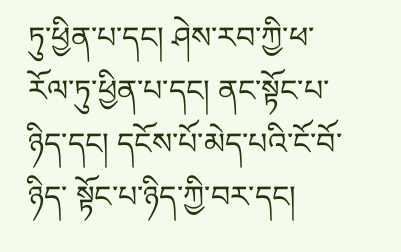ཏུ་ཕྱིན་པ་དང། ཤེས་རབ་ཀྱི་ཕ་རོལ་ཏུ་ཕྱིན་པ་དང། ནང་སྟོང་པ་ཉིད་དང། དངོས་པོ་མེད་པའི་ངོ་བོ་ཉིད་ སྟོང་པ་ཉིད་ཀྱི་བར་དང།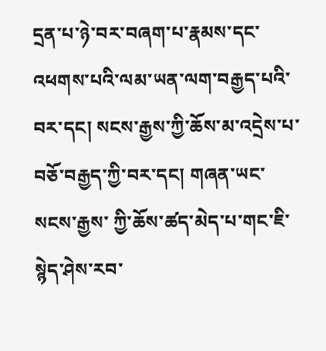དྲན་པ་ཉེ་བར་བཞག་པ་རྣམས་དང་འཕགས་པའི་ལམ་ཡན་ལག་བརྒྱད་པའི་བར་དང། སངས་རྒྱས་ཀྱི་ཆོས་མ་འདྲེས་པ་བཅོ་བརྒྱད་ཀྱི་བར་དང། གཞན་ཡང་སངས་རྒྱས་ ཀྱི་ཆོས་ཚད་མེད་པ་གང་ཇི་སྙེད་ཤེས་རབ་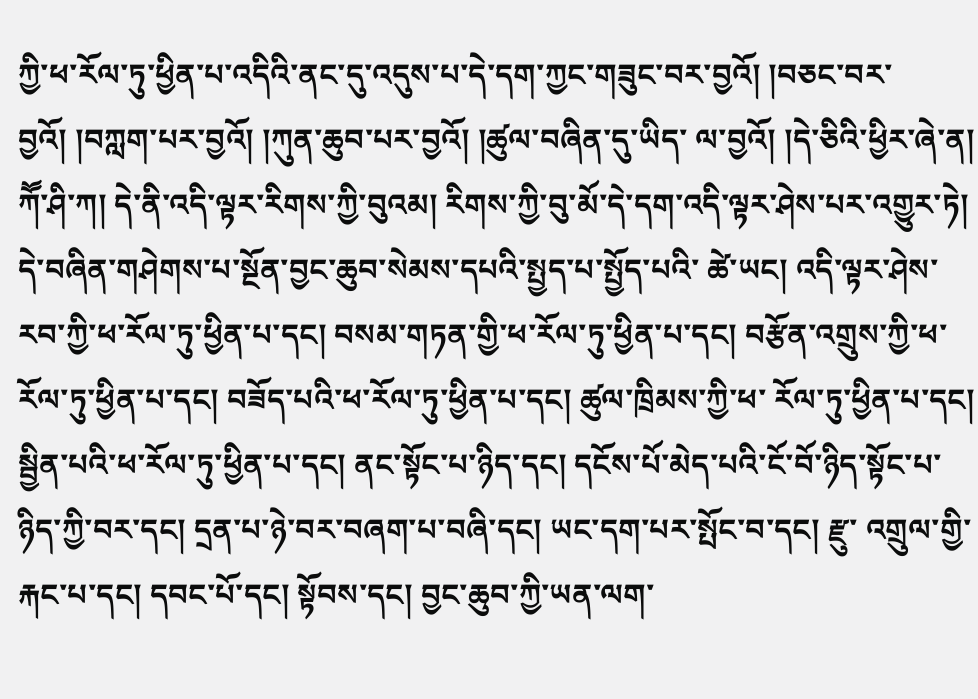ཀྱི་ཕ་རོལ་ཏུ་ཕྱིན་པ་འདིའི་ནང་དུ་འདུས་པ་དེ་དག་ཀྱང་གཟུང་བར་བྱའོ། །བཅང་བར་བྱའོ། །བཀླག་པར་བྱའོ། །ཀུན་ཆུབ་པར་བྱའོ། །ཚུལ་བཞིན་དུ་ཡིད་ ལ་བྱའོ། །དེ་ཅིའི་ཕྱིར་ཞེ་ན། ཀཽ་ཤི་ཀ། དེ་ནི་འདི་ལྟར་རིགས་ཀྱི་བུའམ། རིགས་ཀྱི་བུ་མོ་དེ་དག་འདི་ལྟར་ཤེས་པར་འགྱུར་ཏེ། དེ་བཞིན་གཤེགས་པ་སྔོན་བྱང་ཆུབ་སེམས་དཔའི་སྤྱད་པ་སྤྱོད་པའི་ ཚེ་ཡང། འདི་ལྟར་ཤེས་རབ་ཀྱི་ཕ་རོལ་ཏུ་ཕྱིན་པ་དང། བསམ་གཏན་གྱི་ཕ་རོལ་ཏུ་ཕྱིན་པ་དང། བརྩོན་འགྲུས་ཀྱི་ཕ་རོལ་ཏུ་ཕྱིན་པ་དང། བཟོད་པའི་ཕ་རོལ་ཏུ་ཕྱིན་པ་དང། ཚུལ་ཁྲིམས་ཀྱི་ཕ་ རོལ་ཏུ་ཕྱིན་པ་དང། སྦྱིན་པའི་ཕ་རོལ་ཏུ་ཕྱིན་པ་དང། ནང་སྟོང་པ་ཉིད་དང། དངོས་པོ་མེད་པའི་ངོ་བོ་ཉིད་སྟོང་པ་ཉིད་ཀྱི་བར་དང། དྲན་པ་ཉེ་བར་བཞག་པ་བཞི་དང། ཡང་དག་པར་སྤོང་བ་དང། རྫུ་ འགྲུལ་གྱི་རྐང་པ་དང། དབང་པོ་དང། སྟོབས་དང། བྱང་ཆུབ་ཀྱི་ཡན་ལག་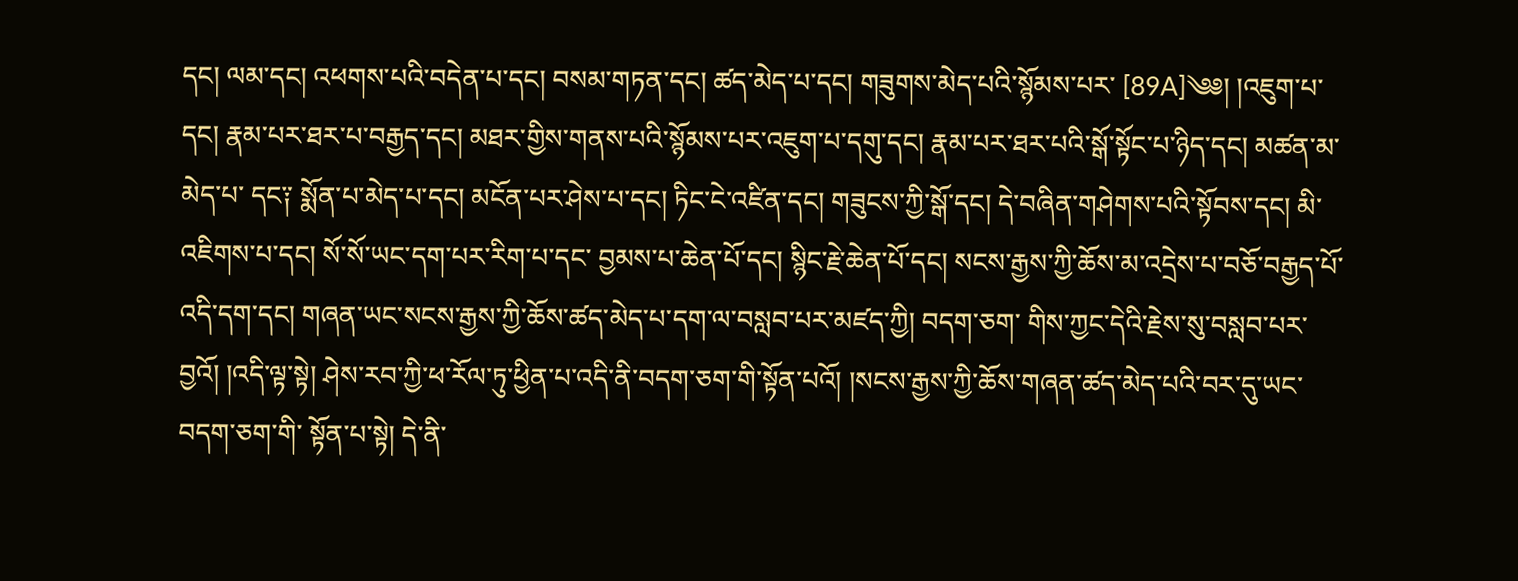དང། ལམ་དང། འཕགས་པའི་བདེན་པ་དང། བསམ་གཏན་དང། ཚད་མེད་པ་དང། གཟུགས་མེད་པའི་སྙོམས་པར་ [89A]༄༅། །འཇུག་པ་དང། རྣམ་པར་ཐར་པ་བརྒྱད་དང། མཐར་གྱིས་གནས་པའི་སྙོམས་པར་འཇུག་པ་དགུ་དང། རྣམ་པར་ཐར་པའི་སྒོ་སྟོང་པ་ཉིད་དང། མཚན་མ་མེད་པ་ དང༑ སྨོན་པ་མེད་པ་དང། མངོན་པར་ཤེས་པ་དང། ཏིང་ངེ་འཛིན་དང། གཟུངས་ཀྱི་སྒོ་དང། དེ་བཞིན་གཤེགས་པའི་སྟོབས་དང། མི་འཇིགས་པ་དང། སོ་སོ་ཡང་དག་པར་རིག་པ་དང་ བྱམས་པ་ཆེན་པོ་དང། སྙིང་རྗེ་ཆེན་པོ་དང། སངས་རྒྱས་ཀྱི་ཆོས་མ་འདྲེས་པ་བཅོ་བརྒྱད་པོ་འདི་དག་དང། གཞན་ཡང་སངས་རྒྱས་ཀྱི་ཆོས་ཚད་མེད་པ་དག་ལ་བསླབ་པར་མཛད་ཀྱི། བདག་ཅག་ གིས་ཀྱང་དེའི་རྗེས་སུ་བསླབ་པར་བྱའོ། །འདི་ལྟ་སྟེ། ཤེས་རབ་ཀྱི་ཕ་རོལ་ཏུ་ཕྱིན་པ་འདི་ནི་བདག་ཅག་གི་སྟོན་པའོ། །སངས་རྒྱས་ཀྱི་ཆོས་གཞན་ཚད་མེད་པའི་བར་དུ་ཡང་བདག་ཅག་གི་ སྟོན་པ་སྟེ། དེ་ནི་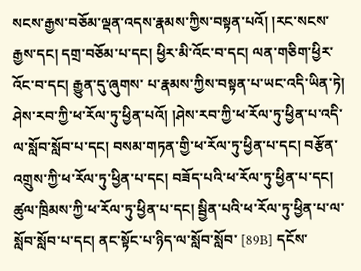སངས་རྒྱས་བཅོམ་ལྡན་འདས་རྣམས་ཀྱིས་བསྟན་པའོ། །རང་སངས་རྒྱས་དང། དགྲ་བཅོམ་པ་དང། ཕྱིར་མི་འོང་བ་དང། ལན་གཅིག་ཕྱིར་འོང་བ་དང། རྒྱུན་དུ་ཞུགས་ པ་རྣམས་ཀྱིས་བསྟན་པ་ཡང་འདི་ཡིན་ཏེ། ཤེས་རབ་ཀྱི་ཕ་རོལ་ཏུ་ཕྱིན་པའོ། །ཤེས་རབ་ཀྱི་ཕ་རོལ་ཏུ་ཕྱིན་པ་འདི་ལ་སློབ་སློབ་པ་དང། བསམ་གཏན་གྱི་ཕ་རོལ་ཏུ་ཕྱིན་པ་དང། བརྩོན་ འགྲུས་ཀྱི་ཕ་རོལ་ཏུ་ཕྱིན་པ་དང། བཟོད་པའི་ཕ་རོལ་ཏུ་ཕྱིན་པ་དང། ཚུལ་ཁྲིམས་ཀྱི་ཕ་རོལ་ཏུ་ཕྱིན་པ་དང། སྦྱིན་པའི་ཕ་རོལ་ཏུ་ཕྱིན་པ་ལ་སློབ་སློབ་པ་དང། ནང་སྟོང་པ་ཉིད་ལ་སློབ་སློབ་ [89B] དངོས་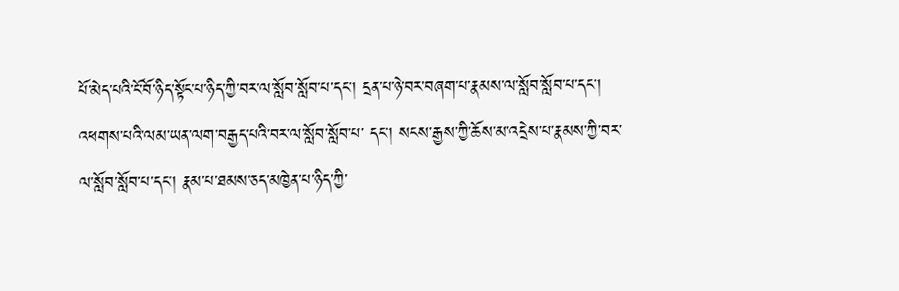པོ་མེད་པའི་ངོ་བོ་ཉིད་སྟོང་པ་ཉིད་ཀྱི་བར་ལ་སློབ་སློབ་པ་དང། དྲན་པ་ཉེ་བར་བཞག་པ་རྣམས་ལ་སློབ་སློབ་པ་དང། འཕགས་པའི་ལམ་ཡན་ལག་བརྒྱད་པའི་བར་ལ་སློབ་སློབ་པ་ དང། སངས་རྒྱས་ཀྱི་ཆོས་མ་འདྲེས་པ་རྣམས་ཀྱི་བར་ལ་སློབ་སློབ་པ་དང། རྣམ་པ་ཐམས་ཅད་མཁྱེན་པ་ཉིད་ཀྱི་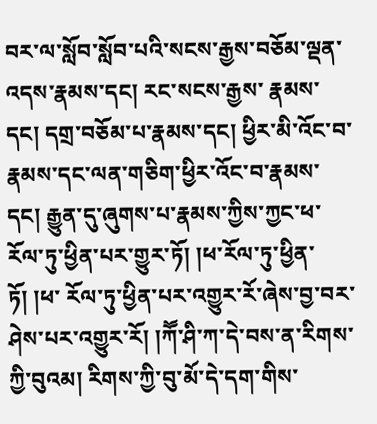བར་ལ་སློབ་སློབ་པའི་སངས་རྒྱས་བཅོམ་ལྡན་འདས་རྣམས་དང། རང་སངས་རྒྱས་ རྣམས་དང། དགྲ་བཅོམ་པ་རྣམས་དང། ཕྱིར་མི་འོང་བ་རྣམས་དང་ལན་གཅིག་ཕྱིར་འོང་བ་རྣམས་དང། རྒྱུན་དུ་ཞུགས་པ་རྣམས་ཀྱིས་ཀྱང་ཕ་རོལ་ཏུ་ཕྱིན་པར་གྱུར་ཏོ། །ཕ་རོལ་ཏུ་ཕྱིན་ཏོ། །ཕ་ རོལ་ཏུ་ཕྱིན་པར་འགྱུར་རོ་ཞེས་བྱ་བར་ཤེས་པར་འགྱུར་རོ། །ཀཽ་ཤི་ཀ་དེ་བས་ན་རིགས་ཀྱི་བུའམ། རིགས་ཀྱི་བུ་མོ་དེ་དག་གིས་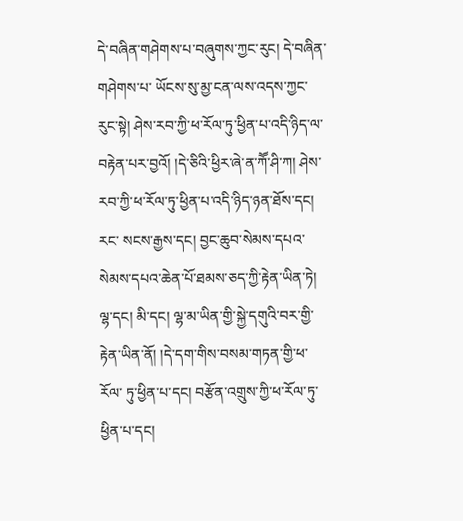དེ་བཞིན་གཤེགས་པ་བཞུགས་ཀྱང་རུང། དེ་བཞིན་གཤེགས་པ་ ཡོངས་སུ་མྱ་ངན་ལས་འདས་ཀྱང་རུང་སྟེ། ཤེས་རབ་ཀྱི་ཕ་རོལ་ཏུ་ཕྱིན་པ་འདི་ཉིད་ལ་བརྟེན་པར་བྱའོ། །དེ་ཅིའི་ཕྱིར་ཞེ་ན་ཀཽ་ཤི་ཀ། ཤེས་རབ་ཀྱི་ཕ་རོལ་ཏུ་ཕྱིན་པ་འདི་ཉིད་ཉན་ཐོས་དང། རང་ སངས་རྒྱས་དང། བྱང་ཆུབ་སེམས་དཔའ་སེམས་དཔའ་ཆེན་པོ་ཐམས་ཅད་ཀྱི་རྟེན་ཡིན་ཏེ། ལྷ་དང། མི་དང། ལྷ་མ་ཡིན་གྱི་སྐྱེ་དགུའི་བར་གྱི་རྟེན་ཡིན་ནོ། །དེ་དག་གིས་བསམ་གཏན་གྱི་ཕ་རོལ་ ཏུ་ཕྱིན་པ་དང། བརྩོན་འགྲུས་ཀྱི་ཕ་རོལ་ཏུ་ཕྱིན་པ་དང།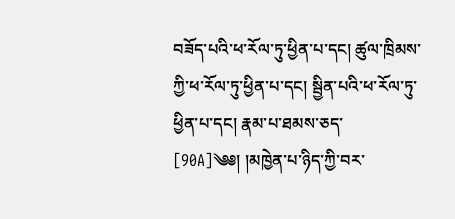བཟོད་པའི་ཕ་རོལ་ཏུ་ཕྱིན་པ་དང། ཚུལ་ཁྲིམས་ཀྱི་ཕ་རོལ་ཏུ་ཕྱིན་པ་དང། སྦྱིན་པའི་ཕ་རོལ་ཏུ་ཕྱིན་པ་དང། རྣམ་པ་ཐམས་ཅད་ [90A]༄༅། །མཁྱེན་པ་ཉིད་ཀྱི་བར་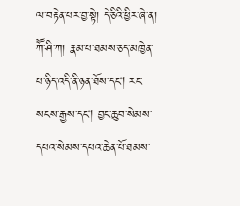ལ་བརྟེན་པར་བྱ་སྟེ། དེ་ཅིའི་ཕྱིར་ཞེ་ན། ཀཽ་ཤི་ཀ། རྣམ་པ་ཐམས་ཅད་མཁྱེན་པ་ཉིད་འདི་ནི་ཉན་ཐོས་དང། རང་སངས་རྒྱས་དང། བྱང་ཆུབ་སེམས་ དཔའ་སེམས་དཔའ་ཆེན་པོ་ཐམས་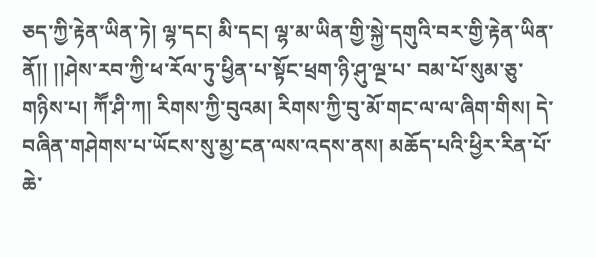ཅད་ཀྱི་རྟེན་ཡིན་ཏེ། ལྷ་དང། མི་དང། ལྷ་མ་ཡིན་གྱི་སྐྱེ་དགུའི་བར་གྱི་རྟེན་ཡིན་ནོ།། །།ཤེས་རབ་ཀྱི་ཕ་རོལ་ཏུ་ཕྱིན་པ་སྟོང་ཕྲག་ཉི་ཤུ་ལྔ་པ་ བམ་པོ་སུམ་ཅུ་གཉིས་པ། ཀཽ་ཤི་ཀ། རིགས་ཀྱི་བུའམ། རིགས་ཀྱི་བུ་མོ་གང་ལ་ལ་ཞིག་གིས། དེ་བཞིན་གཤེགས་པ་ཡོངས་སུ་མྱ་ངན་ལས་འདས་ནས། མཆོད་པའི་ཕྱིར་རིན་པོ་ཆེ་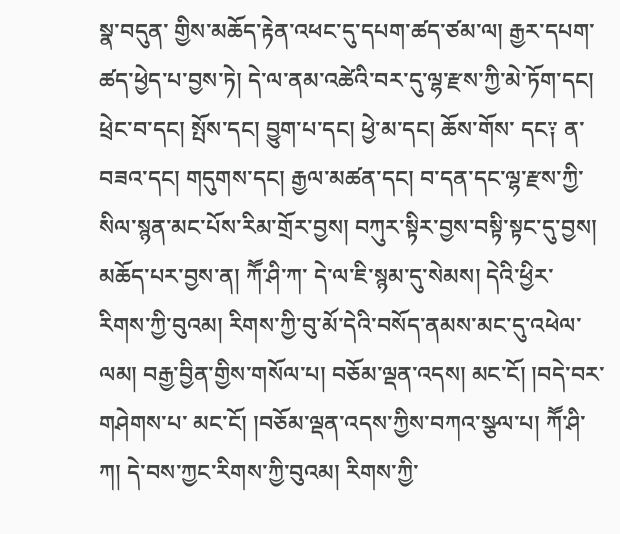སྣ་བདུན་ གྱིས་མཆོད་རྟེན་འཕང་དུ་དཔག་ཚད་ཙམ་ལ། རྒྱར་དཔག་ཚད་ཕྱེད་པ་བྱས་ཏེ། དེ་ལ་ནམ་འཚེའི་བར་དུ་ལྷ་རྫས་ཀྱི་མེ་ཏོག་དང། ཕྲེང་བ་དང། སྤོས་དང། བྱུག་པ་དང། ཕྱེ་མ་དང། ཆོས་གོས་ དང༑ ན་བཟའ་དང། གདུགས་དང། རྒྱལ་མཚན་དང། བ་དན་དང་ལྷ་རྫས་ཀྱི་སིལ་སྙན་མང་པོས་རིམ་གྲོར་བྱས། བཀུར་སྟིར་བྱས་བསྟི་སྟང་དུ་བྱས། མཆོད་པར་བྱས་ན། ཀཽ་ཤི་ཀ་ དེ་ལ་ཇི་སྙམ་དུ་སེམས། དེའི་ཕྱིར་རིགས་ཀྱི་བུའམ། རིགས་ཀྱི་བུ་མོ་དེའི་བསོད་ནམས་མང་དུ་འཕེལ་ལམ། བརྒྱ་བྱིན་གྱིས་གསོལ་པ། བཅོམ་ལྡན་འདས། མང་ངོ། །བདེ་བར་གཤེགས་པ་ མང་ངོ། །བཅོམ་ལྡན་འདས་ཀྱིས་བཀའ་སྩལ་པ། ཀཽ་ཤི་ཀ། དེ་བས་ཀྱང་རིགས་ཀྱི་བུའམ། རིགས་ཀྱི་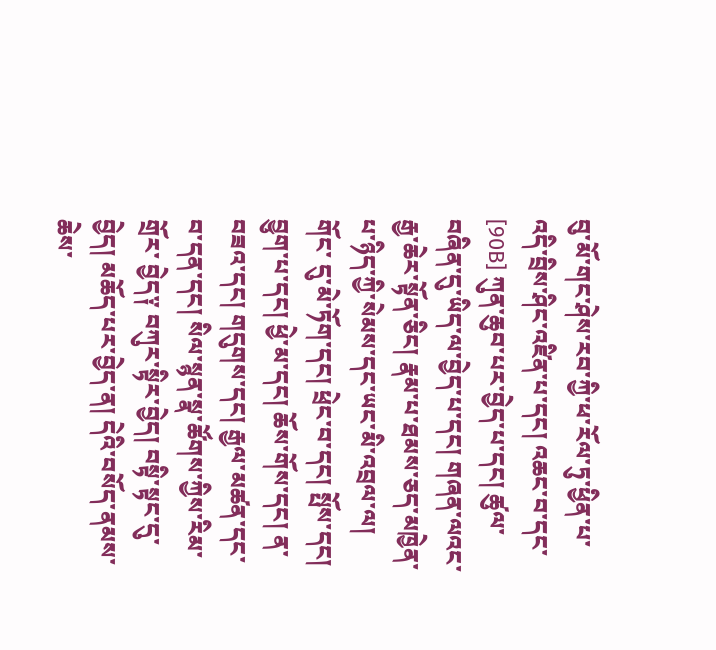བུ་མོ་གང་ཤེས་རབ་ཀྱི་ཕ་རོལ་ཏུ་ཕྱིན་པ་འདི་བྲིས་ཤིང་འཛིན་པ་དང། འཆང་བ་དང་ [90B] ཀུན་ཆུབ་པར་བྱེད་པ་དང། ཚུལ་བཞིན་དུ་ཡིད་ལ་བྱེད་པ་དང། གཞན་ལའང་རྒྱ་ཆེར་སྟོན་ཅིང། རྣམ་པ་ཐམས་ཅད་མཁྱེན་པ་ཉིད་ཀྱི་སེམས་དང་ཡང་མི་འབྲལ་ལ། གོང་ དུ་མེ་ཏོག་དང། ཕྲེང་བ་དང། སྤོས་དང། བྱུག་པ་དང། ཕྱེ་མ་དང། ཆོས་གོས་དང། ན་བཟའ་དང། གདུགས་དང། རྒྱལ་མཚན་དང་བ་དན་དང། སིལ་སྙན་སྣ་ཚོགས་ཀྱིས་རིམ་གྲོར་ བྱེད༑ བཀུར་སྟིར་བྱེད། བསྟི་སྟང་དུ་བྱེད། མཆོད་པར་བྱེད་ན། དེའི་བསོད་ནམས་ཆེས་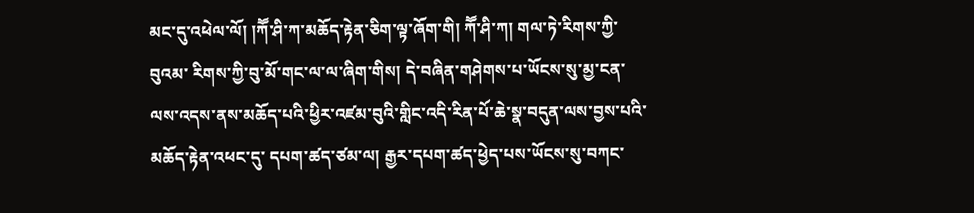མང་དུ་འཕེལ་ལོ། །ཀཽ་ཤི་ཀ་མཆོད་རྟེན་ཅིག་ལྟ་ཞོག་གི། ཀཽ་ཤི་ཀ། གལ་ཏེ་རིགས་ཀྱི་བུའམ་ རིགས་ཀྱི་བུ་མོ་གང་ལ་ལ་ཞིག་གིས། དེ་བཞིན་གཤེགས་པ་ཡོངས་སུ་མྱ་ངན་ལས་འདས་ནས་མཆོད་པའི་ཕྱིར་འཛམ་བུའི་གླིང་འདི་རིན་པོ་ཆེ་སྣ་བདུན་ལས་བྱས་པའི་མཆོད་རྟེན་འཕང་དུ་ དཔག་ཚད་ཙམ་ལ། རྒྱར་དཔག་ཚད་ཕྱེད་པས་ཡོངས་སུ་བཀང་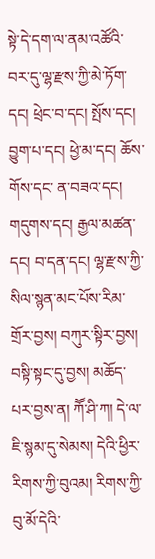སྟེ་དེ་དག་ལ་ནམ་འཚོའི་བར་དུ་ལྷ་རྫས་ཀྱི་མེ་ཏོག་དང། ཕྲེང་བ་དང། སྤོས་དང། བྱུག་པ་དང། ཕྱེ་མ་དང། ཆོས་གོས་དང་ ན་བཟའ་དང། གདུགས་དང། རྒྱལ་མཚན་དང། བ་དན་དང། ལྷ་རྫས་ཀྱི་སིལ་སྙན་མང་པོས་རིམ་གྲོར་བྱས། བཀུར་སྟིར་བྱས། བསྟི་སྟང་དུ་བྱས། མཆོད་པར་བྱས་ན། ཀཽ་ཤི་ཀ། དེ་ལ་ ཇི་སྙམ་དུ་སེམས། དེའི་ཕྱིར་རིགས་ཀྱི་བུའམ། རིགས་ཀྱི་བུ་མོ་དེའི་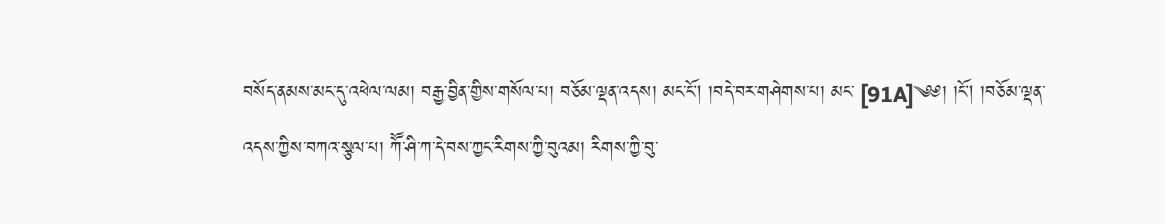བསོད་ནམས་མང་དུ་འཕེལ་ལམ། བརྒྱ་བྱིན་གྱིས་གསོལ་པ། བཅོམ་ལྡན་འདས། མང་ངོ། །བདེ་བར་གཤེགས་པ། མང་ [91A]༄༅། །ངོ། །བཅོམ་ལྡན་འདས་ཀྱིས་བཀའ་སྩལ་པ། ཀཽ་ཤི་ཀ་དེ་བས་ཀྱང་རིགས་ཀྱི་བུའམ། རིགས་ཀྱི་བུ་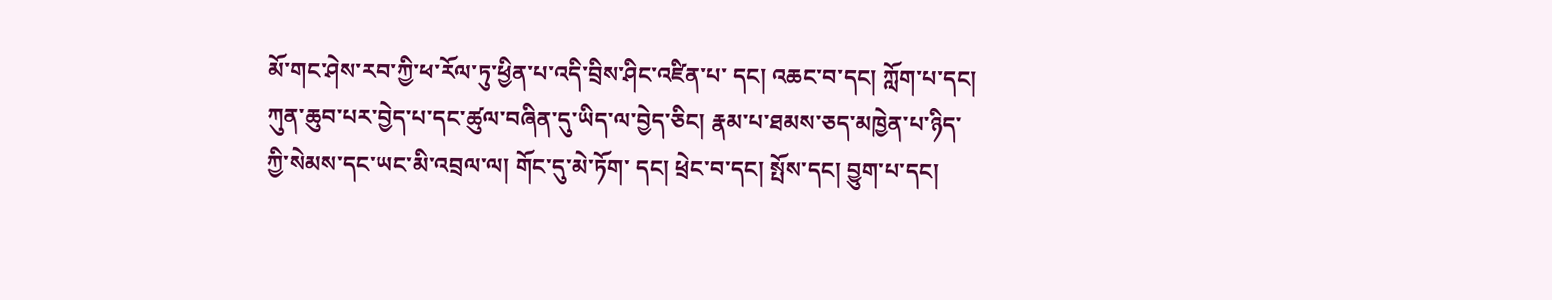མོ་གང་ཤེས་རབ་ཀྱི་ཕ་རོལ་ཏུ་ཕྱིན་པ་འདི་བྲིས་ཤིང་འཛིན་པ་ དང། འཆང་བ་དང། ཀློག་པ་དང། ཀུན་ཆུབ་པར་བྱེད་པ་དང་ཚུལ་བཞིན་དུ་ཡིད་ལ་བྱེད་ཅིང། རྣམ་པ་ཐམས་ཅད་མཁྱེན་པ་ཉིད་ཀྱི་སེམས་དང་ཡང་མི་འབྲལ་ལ། གོང་དུ་མེ་ཏོག་ དང། ཕྲེང་བ་དང། སྤོས་དང། བྱུག་པ་དང།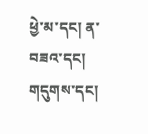ཕྱེ་མ་དང། ན་བཟའ་དང། གདུགས་དང།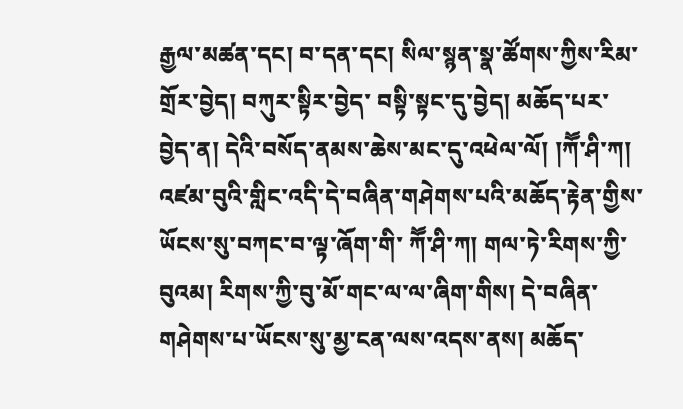རྒྱལ་མཚན་དང། བ་དན་དང། སིལ་སྙན་སྣ་ཚོགས་ཀྱིས་རིམ་གྲོར་བྱེད། བཀུར་སྟིར་བྱེད་ བསྟི་སྟང་དུ་བྱེད། མཆོད་པར་བྱེད་ན། དེའི་བསོད་ནམས་ཆེས་མང་དུ་འཕེལ་ལོ། །ཀཽ་ཤི་ཀ། འཛམ་བུའི་གླིང་འདི་དེ་བཞིན་གཤེགས་པའི་མཆོད་རྟེན་གྱིས་ཡོངས་སུ་བཀང་བ་ལྟ་ཞོག་གི་ ཀཽ་ཤི་ཀ། གལ་ཏེ་རིགས་ཀྱི་བུའམ། རིགས་ཀྱི་བུ་མོ་གང་ལ་ལ་ཞིག་གིས། དེ་བཞིན་གཤེགས་པ་ཡོངས་སུ་མྱ་ངན་ལས་འདས་ནས། མཆོད་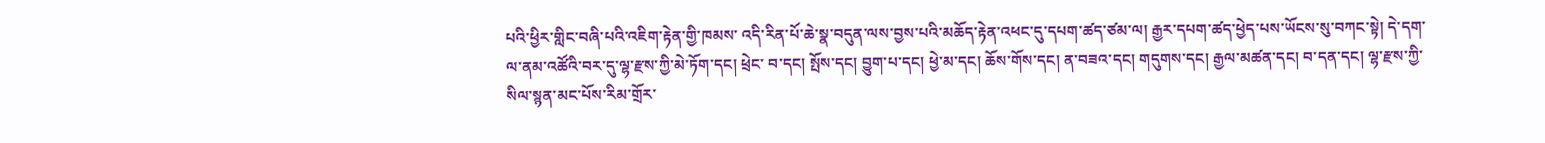པའི་ཕྱིར་གླིང་བཞི་པའི་འཇིག་རྟེན་གྱི་ཁམས་ འདི་རིན་པོ་ཆེ་སྣ་བདུན་ལས་བྱས་པའི་མཆོད་རྟེན་འཕང་དུ་དཔག་ཚད་ཙམ་ལ། རྒྱར་དཔག་ཚད་ཕྱེད་པས་ཡོངས་སུ་བཀང་སྟེ། དེ་དག་ལ་ནམ་འཚོའི་བར་དུ་ལྷ་རྫས་ཀྱི་མེ་ཏོག་དང། ཕྲེང་ བ་དང། སྤོས་དང། བྱུག་པ་དང། ཕྱེ་མ་དང། ཆོས་གོས་དང། ན་བཟའ་དང། གདུགས་དང། རྒྱལ་མཚན་དང། བ་དན་དང། ལྷ་རྫས་ཀྱི་སིལ་སྙན་མང་པོས་རིམ་གྲོར་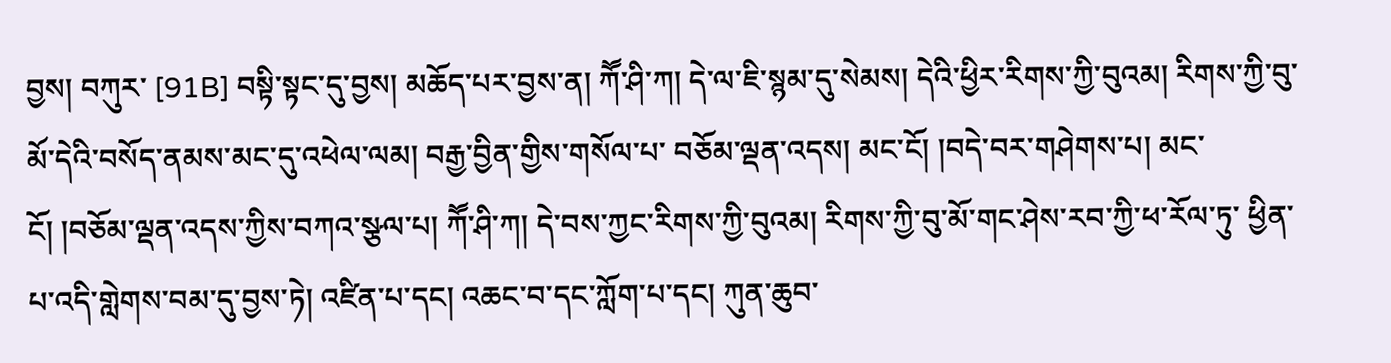བྱས། བཀུར་ [91B] བསྟི་སྟང་དུ་བྱས། མཆོད་པར་བྱས་ན། ཀཽ་ཤི་ཀ། དེ་ལ་ཇི་སྙམ་དུ་སེམས། དེའི་ཕྱིར་རིགས་ཀྱི་བུའམ། རིགས་ཀྱི་བུ་མོ་དེའི་བསོད་ནམས་མང་དུ་འཕེལ་ལམ། བརྒྱ་བྱིན་གྱིས་གསོལ་པ་ བཅོམ་ལྡན་འདས། མང་ངོ། །བདེ་བར་གཤེགས་པ། མང་ངོ། །བཅོམ་ལྡན་འདས་ཀྱིས་བཀའ་སྩལ་པ། ཀཽ་ཤི་ཀ། དེ་བས་ཀྱང་རིགས་ཀྱི་བུའམ། རིགས་ཀྱི་བུ་མོ་གང་ཤེས་རབ་ཀྱི་ཕ་རོལ་ཏུ་ ཕྱིན་པ་འདི་གླེགས་བམ་དུ་བྱས་ཏེ། འཛིན་པ་དང། འཆང་བ་དང་ཀློག་པ་དང། ཀུན་ཆུབ་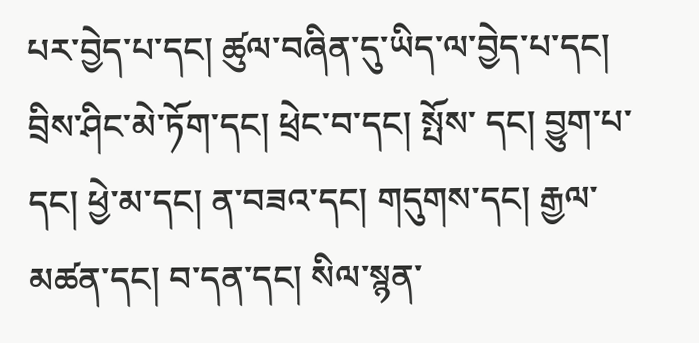པར་བྱེད་པ་དང། ཚུལ་བཞིན་དུ་ཡིད་ལ་བྱེད་པ་དང། བྲིས་ཤིང་མེ་ཏོག་དང། ཕྲེང་བ་དང། སྤོས་ དང། བྱུག་པ་དང། ཕྱེ་མ་དང། ན་བཟའ་དང། གདུགས་དང། རྒྱལ་མཚན་དང། བ་དན་དང། སིལ་སྙན་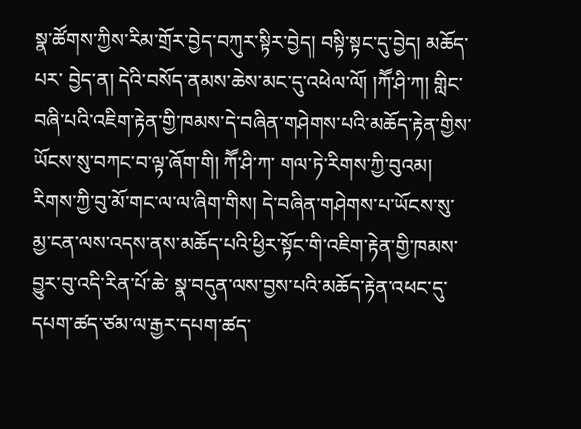སྣ་ཚོགས་ཀྱིས་རིམ་གྲོར་བྱེད་བཀུར་སྟིར་བྱེད། བསྟི་སྟང་དུ་བྱེད། མཆོད་པར་ བྱེད་ན། དེའི་བསོད་ནམས་ཆེས་མང་དུ་འཕེལ་ལོ། །ཀཽ་ཤི་ཀ། གླིང་བཞི་པའི་འཇིག་རྟེན་གྱི་ཁམས་དེ་བཞིན་གཤེགས་པའི་མཆོད་རྟེན་གྱིས་ཡོངས་སུ་བཀང་བ་ལྟ་ཞོག་གི། ཀཽ་ཤི་ཀ་ གལ་ཏེ་རིགས་ཀྱི་བུའམ། རིགས་ཀྱི་བུ་མོ་གང་ལ་ལ་ཞིག་གིས། དེ་བཞིན་གཤེགས་པ་ཡོངས་སུ་མྱ་ངན་ལས་འདས་ནས་མཆོད་པའི་ཕྱིར་སྟོང་གི་འཇིག་རྟེན་གྱི་ཁམས་བྱུར་བུ་འདི་རིན་པོ་ཆེ་ སྣ་བདུན་ལས་བྱས་པའི་མཆོད་རྟེན་འཕང་དུ་དཔག་ཚད་ཙམ་ལ་རྒྱར་དཔག་ཚད་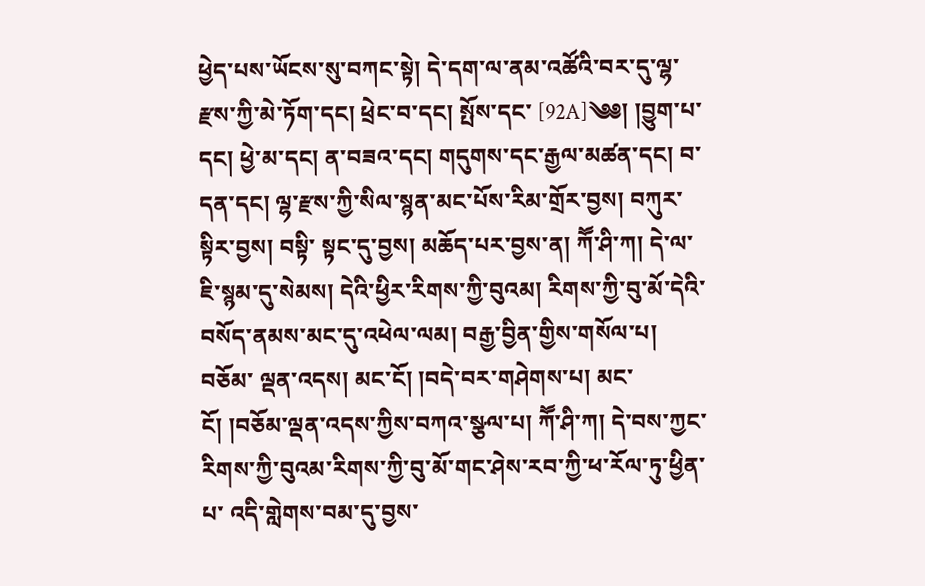ཕྱེད་པས་ཡོངས་སུ་བཀང་སྟེ། དེ་དག་ལ་ནམ་འཚོའི་བར་དུ་ལྷ་རྫས་ཀྱི་མེ་ཏོག་དང། ཕྲེང་བ་དང། སྤོས་དང་ [92A]༄༅། །བྱུག་པ་དང། ཕྱེ་མ་དང། ན་བཟའ་དང། གདུགས་དང་རྒྱལ་མཚན་དང། བ་དན་དང། ལྷ་རྫས་ཀྱི་སིལ་སྙན་མང་པོས་རིམ་གྲོར་བྱས། བཀུར་སྟིར་བྱས། བསྟི་ སྟང་དུ་བྱས། མཆོད་པར་བྱས་ན། ཀཽ་ཤི་ཀ། དེ་ལ་ཇི་སྙམ་དུ་སེམས། དེའི་ཕྱིར་རིགས་ཀྱི་བུའམ། རིགས་ཀྱི་བུ་མོ་དེའི་བསོད་ནམས་མང་དུ་འཕེལ་ལམ། བརྒྱ་བྱིན་གྱིས་གསོལ་པ། བཅོམ་ ལྡན་འདས། མང་ངོ། །བདེ་བར་གཤེགས་པ། མང་ངོ། །བཅོམ་ལྡན་འདས་ཀྱིས་བཀའ་སྩལ་པ། ཀཽ་ཤི་ཀ། དེ་བས་ཀྱང་རིགས་ཀྱི་བུའམ་རིགས་ཀྱི་བུ་མོ་གང་ཤེས་རབ་ཀྱི་ཕ་རོལ་ཏུ་ཕྱིན་པ་ འདི་གླེགས་བམ་དུ་བྱས་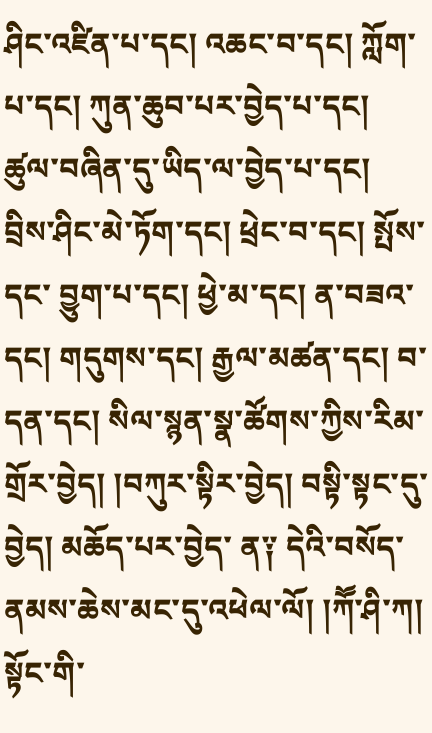ཤིང་འཛིན་པ་དང། འཆང་བ་དང། ཀློག་པ་དང། ཀུན་ཆུབ་པར་བྱེད་པ་དང། ཚུལ་བཞིན་དུ་ཡིད་ལ་བྱེད་པ་དང། བྲིས་ཤིང་མེ་ཏོག་དང། ཕྲེང་བ་དང། སྤོས་དང་ བྱུག་པ་དང། ཕྱེ་མ་དང། ན་བཟའ་དང། གདུགས་དང། རྒྱལ་མཚན་དང། བ་དན་དང། སིལ་སྙན་སྣ་ཚོགས་ཀྱིས་རིམ་གྲོར་བྱེད། །བཀུར་སྟིར་བྱེད། བསྟི་སྟང་དུ་བྱེད། མཆོད་པར་བྱེད་ ན༑ དེའི་བསོད་ནམས་ཆེས་མང་དུ་འཕེལ་ལོ། །ཀཽ་ཤི་ཀ། སྟོང་གི་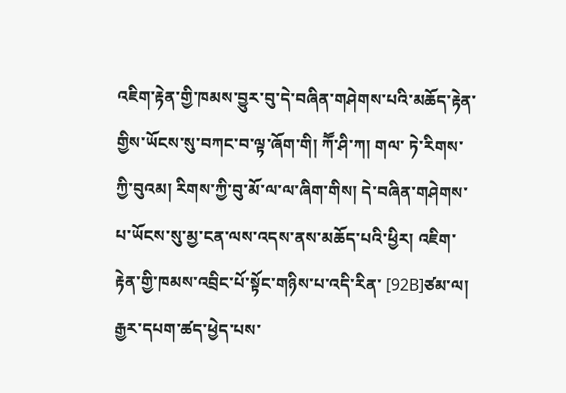འཇིག་རྟེན་གྱི་ཁམས་བྱུར་བུ་དེ་བཞིན་གཤེགས་པའི་མཆོད་རྟེན་གྱིས་ཡོངས་སུ་བཀང་བ་ལྟ་ཞོག་གི། ཀཽ་ཤི་ཀ། གལ་ ཏེ་རིགས་ཀྱི་བུའམ། རིགས་ཀྱི་བུ་མོ་ལ་ལ་ཞིག་གིས། དེ་བཞིན་གཤེགས་པ་ཡོངས་སུ་མྱ་ངན་ལས་འདས་ནས་མཆོད་པའི་ཕྱིར། འཇིག་རྟེན་གྱི་ཁམས་འབྲིང་པོ་སྟོང་གཉིས་པ་འདི་རིན་ [92B]ཙམ་ལ། རྒྱར་དཔག་ཚད་ཕྱེད་པས་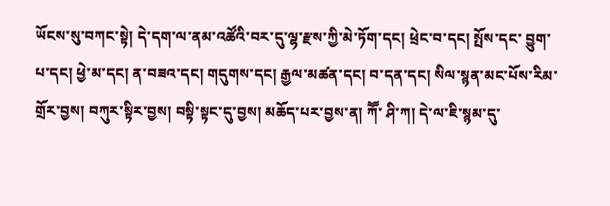ཡོངས་སུ་བཀང་སྟེ། དེ་དག་ལ་ནམ་འཚོའི་བར་དུ་ལྷ་རྫས་ཀྱི་མེ་ཏོག་དང། ཕྲེང་བ་དང། སྤོས་དང་ བྱུག་པ་དང། ཕྱེ་མ་དང། ན་བཟའ་དང། གདུགས་དང། རྒྱལ་མཚན་དང། བ་དན་དང། སིལ་སྙན་མང་པོས་རིམ་གྲོར་བྱས། བཀུར་སྟིར་བྱས། བསྟི་སྟང་དུ་བྱས། མཆོད་པར་བྱས་ན། ཀཽ་ ཤི་ཀ། དེ་ལ་ཇི་སྙམ་དུ་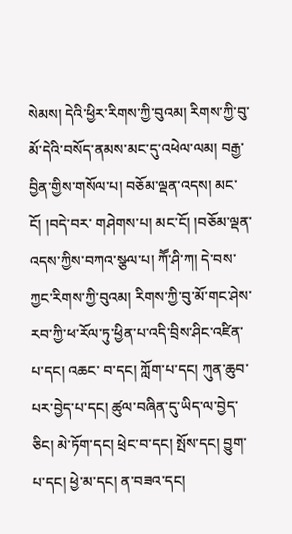སེམས། དེའི་ཕྱིར་རིགས་ཀྱི་བུའམ། རིགས་ཀྱི་བུ་མོ་དེའི་བསོད་ནམས་མང་དུ་འཕེལ་ལམ། བརྒྱ་བྱིན་གྱིས་གསོལ་པ། བཅོམ་ལྡན་འདས། མང་ངོ། །བདེ་བར་ གཤེགས་པ། མང་ངོ། །བཅོམ་ལྡན་འདས་ཀྱིས་བཀའ་སྩལ་པ། ཀཽ་ཤི་ཀ། དེ་བས་ཀྱང་རིགས་ཀྱི་བུའམ། རིགས་ཀྱི་བུ་མོ་གང་ཤེས་རབ་ཀྱི་ཕ་རོལ་ཏུ་ཕྱིན་པ་འདི་བྲིས་ཤིང་འཛིན་པ་དང། འཆང་ བ་དང། ཀློག་པ་དང། ཀུན་ཆུབ་པར་བྱེད་པ་དང། ཚུལ་བཞིན་དུ་ཡིད་ལ་བྱེད་ཅིང། མེ་ཏོག་དང། ཕྲེང་བ་དང། སྤོས་དང། བྱུག་པ་དང། ཕྱེ་མ་དང། ན་བཟའ་དང།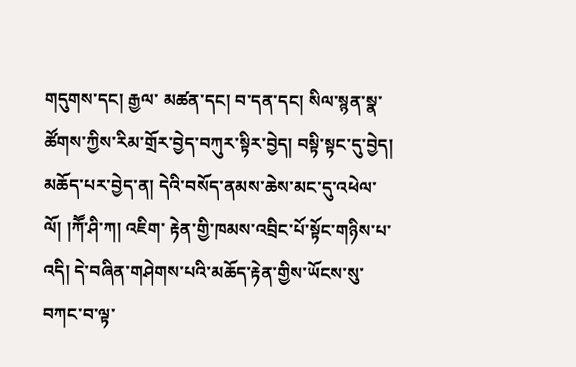གདུགས་དང། རྒྱལ་ མཚན་དང། བ་དན་དང། སིལ་སྙན་སྣ་ཚོགས་ཀྱིས་རིམ་གྲོར་བྱེད་བཀུར་སྟིར་བྱེད། བསྟི་སྟང་དུ་བྱེད། མཆོད་པར་བྱེད་ན། དེའི་བསོད་ནམས་ཆེས་མང་དུ་འཕེལ་ལོ། །ཀཽ་ཤི་ཀ། འཇིག་ རྟེན་གྱི་ཁམས་འབྲིང་པོ་སྟོང་གཉིས་པ་འདི། དེ་བཞིན་གཤེགས་པའི་མཆོད་རྟེན་གྱིས་ཡོངས་སུ་བཀང་བ་ལྟ་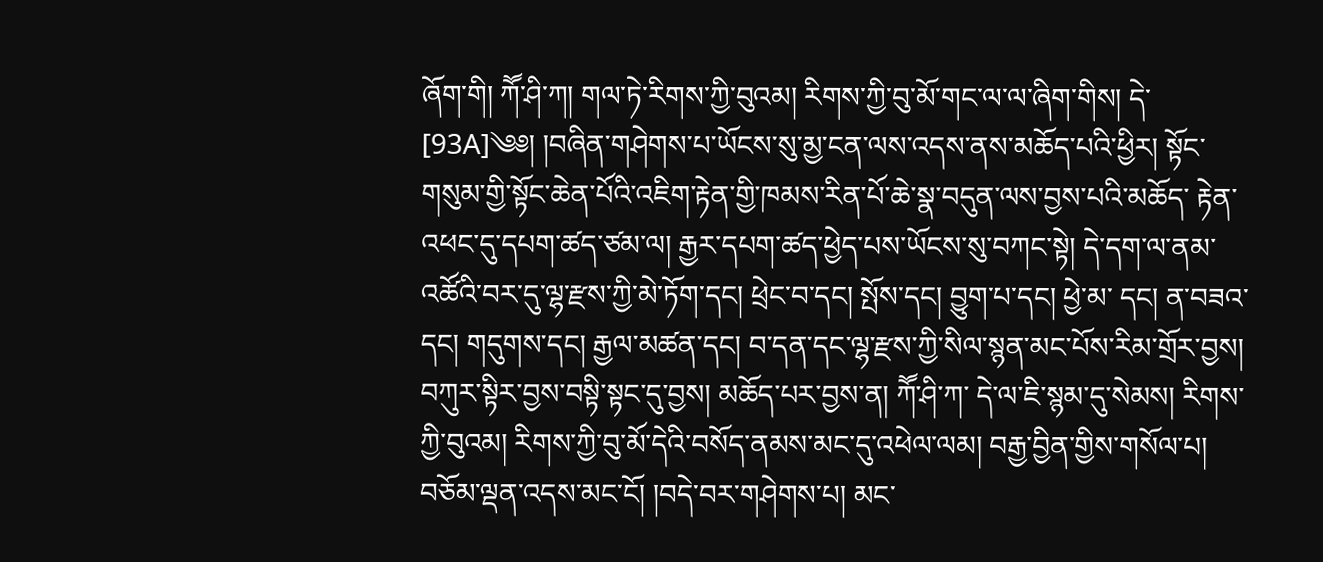ཞོག་གི། ཀཽ་ཤི་ཀ། གལ་ཏེ་རིགས་ཀྱི་བུའམ། རིགས་ཀྱི་བུ་མོ་གང་ལ་ལ་ཞིག་གིས། དེ་ [93A]༄༅། །བཞིན་གཤེགས་པ་ཡོངས་སུ་མྱ་ངན་ལས་འདས་ནས་མཆོད་པའི་ཕྱིར། སྟོང་གསུམ་གྱི་སྟོང་ཆེན་པོའི་འཇིག་རྟེན་གྱི་ཁམས་རིན་པོ་ཆེ་སྣ་བདུན་ལས་བྱས་པའི་མཆོད་ རྟེན་འཕང་དུ་དཔག་ཚད་ཙམ་ལ། རྒྱར་དཔག་ཚད་ཕྱེད་པས་ཡོངས་སུ་བཀང་སྟེ། དེ་དག་ལ་ནམ་འཚོའི་བར་དུ་ལྷ་རྫས་ཀྱི་མེ་ཏོག་དང། ཕྲེང་བ་དང། སྤོས་དང། བྱུག་པ་དང། ཕྱེ་མ་ དང། ན་བཟའ་དང། གདུགས་དང། རྒྱལ་མཚན་དང། བ་དན་དང་ལྷ་རྫས་ཀྱི་སིལ་སྙན་མང་པོས་རིམ་གྲོར་བྱས། བཀུར་སྟིར་བྱས་བསྟི་སྟང་དུ་བྱས། མཆོད་པར་བྱས་ན། ཀཽ་ཤི་ཀ་ དེ་ལ་ཇི་སྙམ་དུ་སེམས། རིགས་ཀྱི་བུའམ། རིགས་ཀྱི་བུ་མོ་དེའི་བསོད་ནམས་མང་དུ་འཕེལ་ལམ། བརྒྱ་བྱིན་གྱིས་གསོལ་པ། བཅོམ་ལྡན་འདས་མང་ངོ། །བདེ་བར་གཤེགས་པ། མང་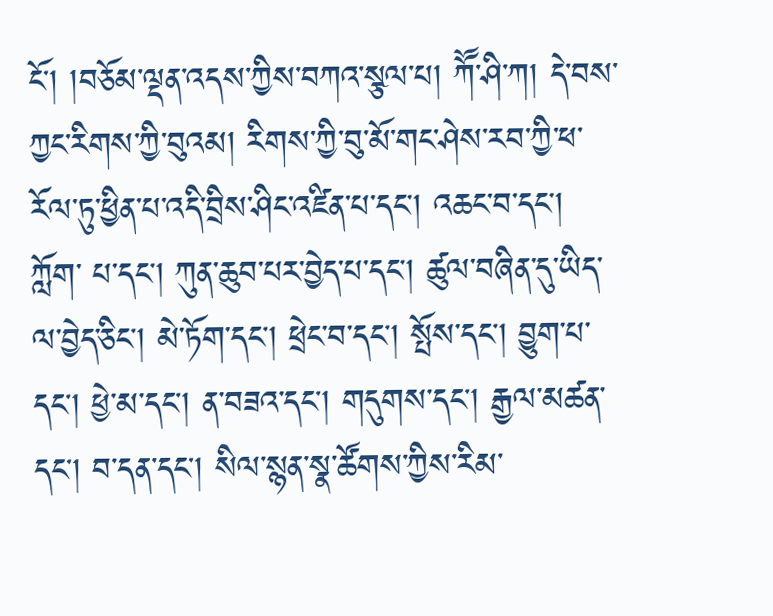ངོ། །བཅོམ་ལྡན་འདས་ཀྱིས་བཀའ་སྩལ་པ། ཀཽ་ཤི་ཀ། དེ་བས་ཀྱང་རིགས་ཀྱི་བུའམ། རིགས་ཀྱི་བུ་མོ་གང་ཤེས་རབ་ཀྱི་ཕ་རོལ་ཏུ་ཕྱིན་པ་འདི་བྲིས་ཤིང་འཛིན་པ་དང། འཆང་བ་དང། ཀློག་ པ་དང། ཀུན་ཆུབ་པར་བྱེད་པ་དང། ཚུལ་བཞིན་དུ་ཡིད་ལ་བྱེད་ཅིང། མེ་ཏོག་དང། ཕྲེང་བ་དང། སྤོས་དང། བྱུག་པ་དང། ཕྱེ་མ་དང། ན་བཟའ་དང། གདུགས་དང། རྒྱལ་མཚན་ དང། བ་དན་དང། སིལ་སྙན་སྣ་ཚོགས་ཀྱིས་རིམ་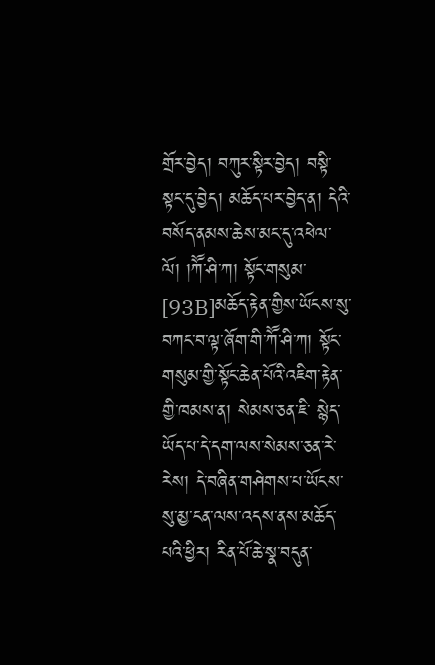གྲོར་བྱེད། བཀུར་སྟིར་བྱེད། བསྟི་སྟང་དུ་བྱེད། མཆོད་པར་བྱེད་ན། དེའི་བསོད་ནམས་ཆེས་མང་དུ་འཕེལ་ལོ། །ཀཽ་ཤི་ཀ། སྟོང་གསུམ་ [93B]མཆོད་རྟེན་གྱིས་ཡོངས་སུ་བཀང་བ་ལྟ་ཞོག་གི་ཀཽ་ཤི་ཀ། སྟོང་གསུམ་གྱི་སྟོང་ཆེན་པོའི་འཇིག་རྟེན་གྱི་ཁམས་ན། སེམས་ཅན་ཇི་ སྙེད་ཡོད་པ་དེ་དག་ལས་སེམས་ཅན་རེ་རེས། དེ་བཞིན་གཤེགས་པ་ཡོངས་སུ་མྱ་ངན་ལས་འདས་ནས་མཆོད་པའི་ཕྱིར། རིན་པོ་ཆེ་སྣ་བདུན་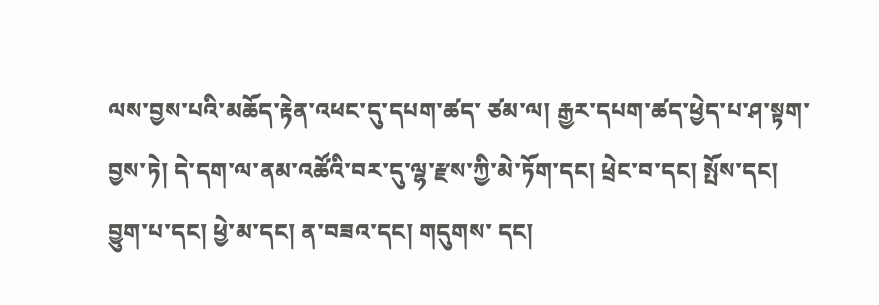ལས་བྱས་པའི་མཆོད་རྟེན་འཕང་དུ་དཔག་ཚད་ ཙམ་ལ། རྒྱར་དཔག་ཚད་ཕྱེད་པ་ཤ་སྟག་བྱས་ཏེ། དེ་དག་ལ་ནམ་འཚོའི་བར་དུ་ལྷ་རྫས་ཀྱི་མེ་ཏོག་དང། ཕྲེང་བ་དང། སྤོས་དང། བྱུག་པ་དང། ཕྱེ་མ་དང། ན་བཟའ་དང། གདུགས་ དང།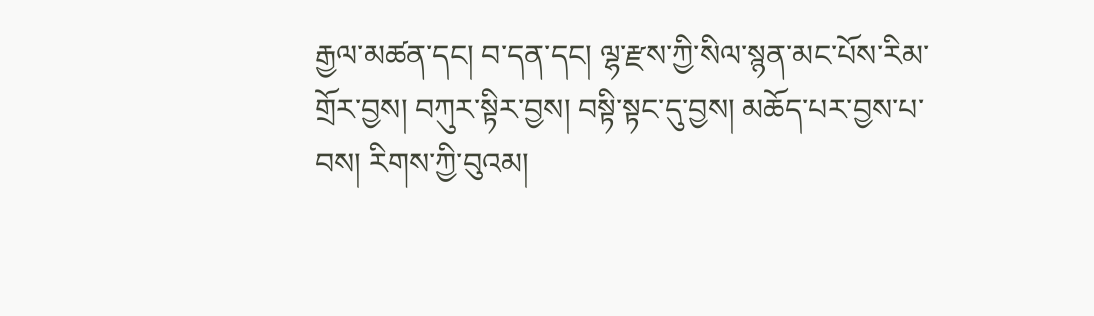རྒྱལ་མཚན་དང། བ་དན་དང། ལྷ་རྫས་ཀྱི་སིལ་སྙན་མང་པོས་རིམ་གྲོར་བྱས། བཀུར་སྟིར་བྱས། བསྟི་སྟང་དུ་བྱས། མཆོད་པར་བྱས་པ་བས། རིགས་ཀྱི་བུའམ།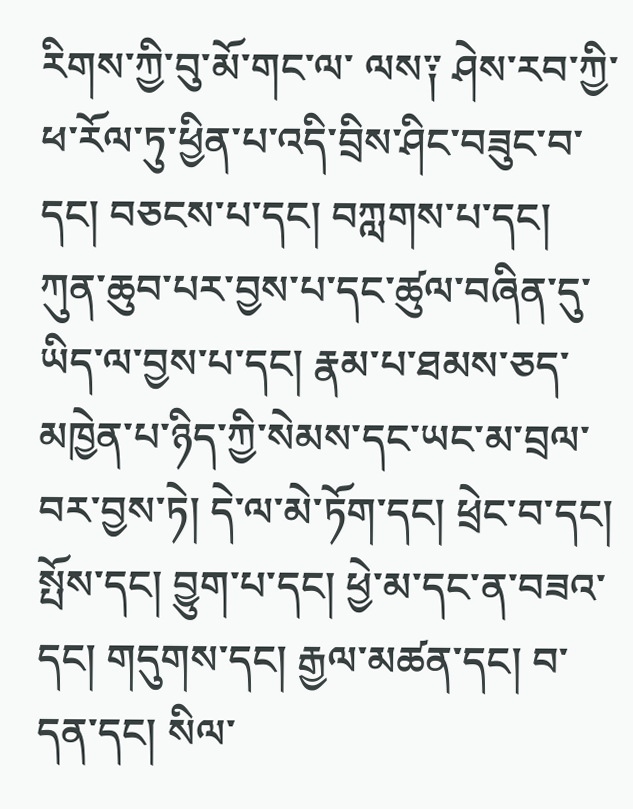རིགས་ཀྱི་བུ་མོ་གང་ལ་ ལས༑ ཤེས་རབ་ཀྱི་ཕ་རོལ་ཏུ་ཕྱིན་པ་འདི་བྲིས་ཤིང་བཟུང་བ་དང། བཅངས་པ་དང། བཀླགས་པ་དང། ཀུན་ཆུབ་པར་བྱས་པ་དང་ཚུལ་བཞིན་དུ་ཡིད་ལ་བྱས་པ་དང། རྣམ་པ་ཐམས་ཅད་ མཁྱེན་པ་ཉིད་ཀྱི་སེམས་དང་ཡང་མ་བྲལ་བར་བྱས་ཏེ། དེ་ལ་མེ་ཏོག་དང། ཕྲེང་བ་དང། སྤོས་དང། བྱུག་པ་དང། ཕྱེ་མ་དང་ན་བཟའ་དང། གདུགས་དང། རྒྱལ་མཚན་དང། བ་དན་དང། སིལ་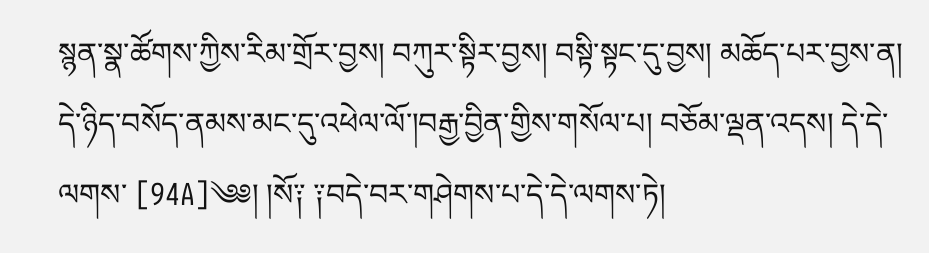སྙན་སྣ་ཚོགས་ཀྱིས་རིམ་གྲོར་བྱས། བཀུར་སྟིར་བྱས། བསྟི་སྟང་དུ་བྱས། མཆོད་པར་བྱས་ན། དེ་ཉིད་བསོད་ནམས་མང་དུ་འཕེལ་ལོ་།བརྒྱ་བྱིན་གྱིས་གསོལ་པ། བཅོམ་ལྡན་འདས། དེ་དེ་ལགས་ [94A]༄༅། །སོ༑ ༑བདེ་བར་གཤེགས་པ་དེ་དེ་ལགས་ཏེ།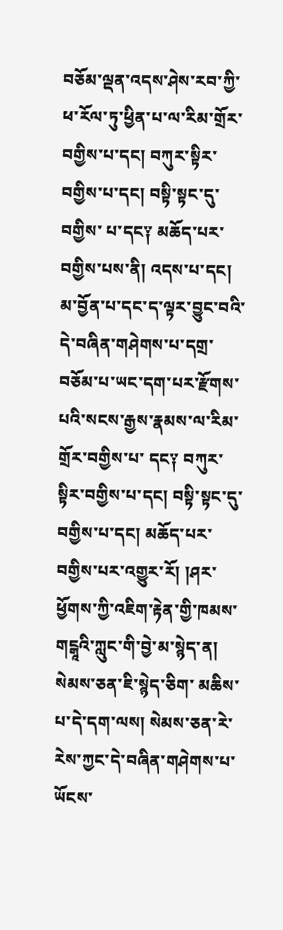བཅོམ་ལྡན་འདས་ཤེས་རབ་ཀྱི་ཕ་རོལ་ཏུ་ཕྱིན་པ་ལ་རིམ་གྲོར་བགྱིས་པ་དང། བཀུར་སྟིར་བགྱིས་པ་དང། བསྟི་སྟང་དུ་བགྱིས་ པ་དང༑ མཆོད་པར་བགྱིས་པས་ནི། འདས་པ་དང། མ་བྱོན་པ་དང་ད་ལྟར་བྱུང་བའི་དེ་བཞིན་གཤེགས་པ་དགྲ་བཅོམ་པ་ཡང་དག་པར་རྫོགས་པའི་སངས་རྒྱས་རྣམས་ལ་རིམ་གྲོར་བགྱིས་པ་ དང༑ བཀུར་སྟིར་བགྱིས་པ་དང། བསྟི་སྟང་དུ་བགྱིས་པ་དང། མཆོད་པར་བགྱིས་པར་འགྱུར་རོ། །ཤར་ཕྱོགས་ཀྱི་འཇིག་རྟེན་གྱི་ཁམས་གངྒཱའི་ཀླུང་གི་བྱེ་མ་སྙེད་ན། སེམས་ཅན་ཇི་སྙེད་ཅིག་ མཆིས་པ་དེ་དག་ལས། སེམས་ཅན་རེ་རེས་ཀྱང་དེ་བཞིན་གཤེགས་པ་ཡོངས་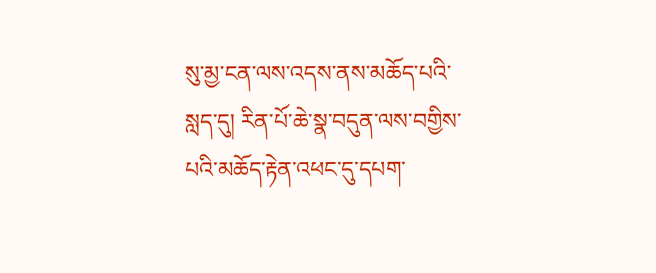སུ་མྱ་ངན་ལས་འདས་ནས་མཆོད་པའི་སླད་དུ། རིན་པོ་ཆེ་སྣ་བདུན་ལས་བགྱིས་པའི་མཆོད་རྟེན་འཕང་དུ་དཔག་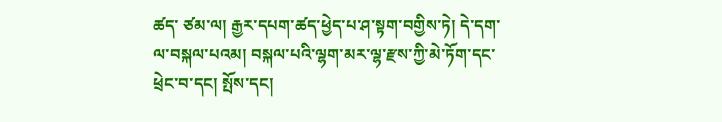ཚད་ ཙམ་ལ། རྒྱར་དཔག་ཚད་ཕྱེད་པ་ཤ་སྟག་བགྱིས་ཏེ། དེ་དག་ལ་བསྐལ་པའམ། བསྐལ་པའི་ལྷག་མར་ལྷ་རྫས་ཀྱི་མེ་ཏོག་དང་ཕྲེང་བ་དང། སྤོས་དང།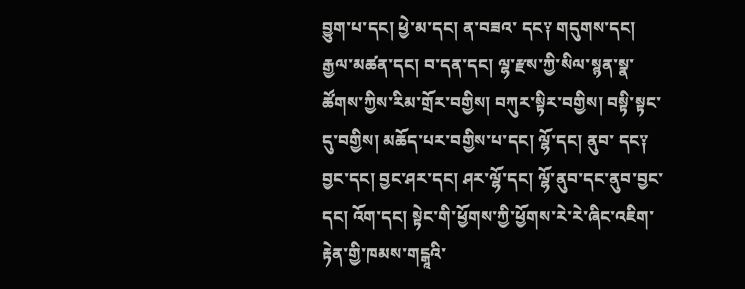བྱུག་པ་དང། ཕྱེ་མ་དང། ན་བཟའ་ དང༑ གདུགས་དང། རྒྱལ་མཚན་དང། བ་དན་དང། ལྷ་རྫས་ཀྱི་སིལ་སྙན་སྣ་ཚོགས་ཀྱིས་རིམ་གྲོར་བགྱིས། བཀུར་སྟིར་བགྱིས། བསྟི་སྟང་དུ་བགྱིས། མཆོད་པར་བགྱིས་པ་དང། ལྷོ་དང། ནུབ་ དང༑ བྱང་དང། བྱང་ཤར་དང། ཤར་ལྷོ་དང། ལྷོ་ནུབ་དང་ནུབ་བྱང་དང། འོག་དང། སྟེང་གི་ཕྱོགས་ཀྱི་ཕྱོགས་རེ་རེ་ཞིང་འཇིག་རྟེན་གྱི་ཁམས་གངྒཱའི་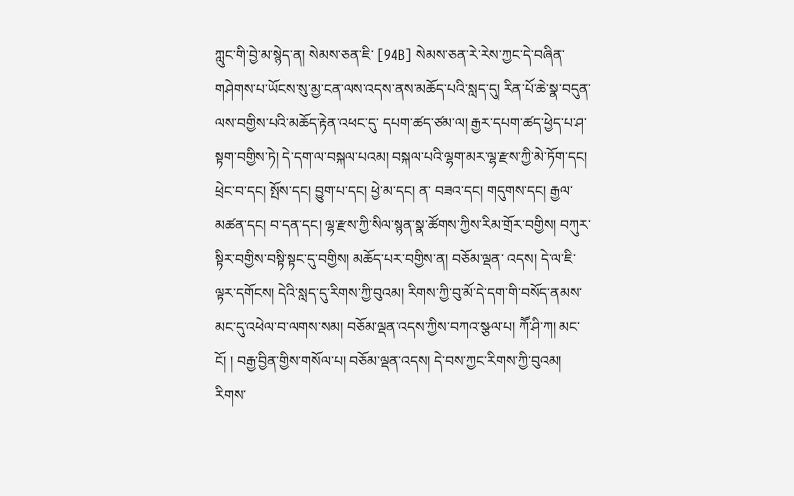ཀླུང་གི་བྱེ་མ་སྙེད་ན། སེམས་ཅན་ཇི་ [94B] སེམས་ཅན་རེ་རེས་ཀྱང་དེ་བཞིན་གཤེགས་པ་ཡོངས་སུ་མྱ་ངན་ལས་འདས་ནས་མཆོད་པའི་སླད་དུ། རིན་པོ་ཆེ་སྣ་བདུན་ལས་བགྱིས་པའི་མཆོད་རྟེན་འཕང་དུ་ དཔག་ཚད་ཙམ་ལ། རྒྱར་དཔག་ཚད་ཕྱེད་པ་ཤ་སྟག་བགྱིས་ཏེ། དེ་དག་ལ་བསྐལ་པའམ། བསྐལ་པའི་ལྷག་མར་ལྷ་རྫས་ཀྱི་མེ་ཏོག་དང། ཕྲེང་བ་དང། སྤོས་དང། བྱུག་པ་དང། ཕྱེ་མ་དང། ན་ བཟའ་དང། གདུགས་དང། རྒྱལ་མཚན་དང། བ་དན་དང། ལྷ་རྫས་ཀྱི་སིལ་སྙན་སྣ་ཚོགས་ཀྱིས་རིམ་གྲོར་བགྱིས། བཀུར་སྟིར་བགྱིས་བསྟི་སྟང་དུ་བགྱིས། མཆོད་པར་བགྱིས་ན། བཅོམ་ལྡན་ འདས། དེ་ལ་ཇི་ལྟར་དགོངས། དེའི་སླད་དུ་རིགས་ཀྱི་བུའམ། རིགས་ཀྱི་བུ་མོ་དེ་དག་གི་བསོད་ནམས་མང་དུ་འཕེལ་བ་ལགས་སམ། བཅོམ་ལྡན་འདས་ཀྱིས་བཀའ་སྩལ་པ། ཀཽ་ཤི་ཀ། མང་ངོ། ། བརྒྱ་བྱིན་གྱིས་གསོལ་པ། བཅོམ་ལྡན་འདས། དེ་བས་ཀྱང་རིགས་ཀྱི་བུའམ། རིགས་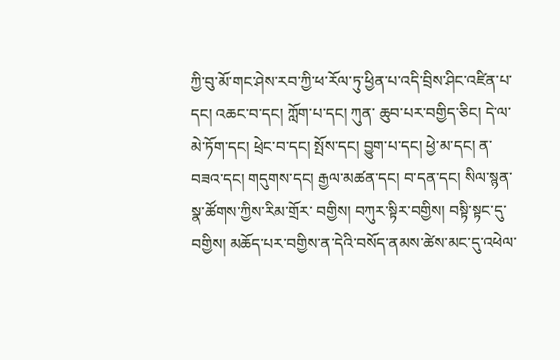ཀྱི་བུ་མོ་གང་ཤེས་རབ་ཀྱི་ཕ་རོལ་ཏུ་ཕྱིན་པ་འདི་བྲིས་ཤིང་འཛིན་པ་དང། འཆང་བ་དང། ཀློག་པ་དང། ཀུན་ ཆུབ་པར་བགྱིད་ཅིང། དེ་ལ་མེ་ཏོག་དང། ཕྲེང་བ་དང། སྤོས་དང། བྱུག་པ་དང། ཕྱེ་མ་དང། ན་བཟའ་དང། གདུགས་དང། རྒྱལ་མཚན་དང། བ་དན་དང། སིལ་སྙན་སྣ་ཚོགས་ཀྱིས་རིམ་གྲོར་ བགྱིས། བཀུར་སྟིར་བགྱིས། བསྟི་སྟང་དུ་བགྱིས། མཆོད་པར་བགྱིས་ན་དེའི་བསོད་ནམས་ཚེས་མང་དུ་འཕེལ་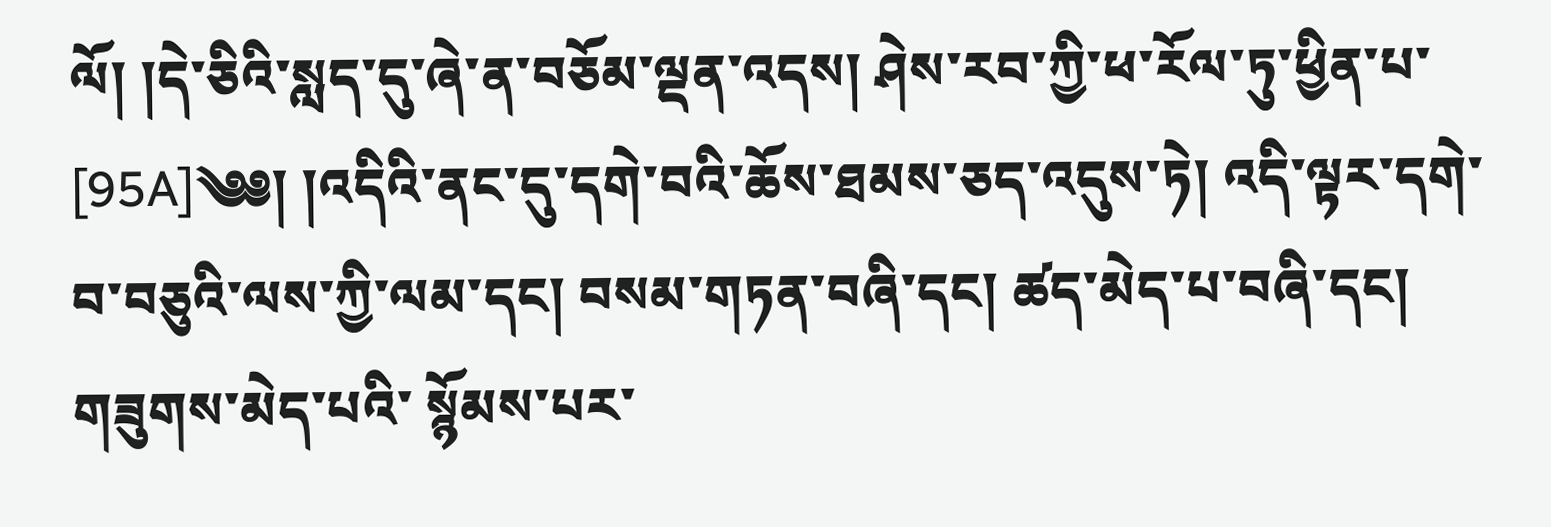ལོ། །དེ་ཅིའི་སླད་དུ་ཞེ་ན་བཅོམ་ལྡན་འདས། ཤེས་རབ་ཀྱི་ཕ་རོལ་ཏུ་ཕྱིན་པ་ [95A]༄༅། །འདིའི་ནང་དུ་དགེ་བའི་ཆོས་ཐམས་ཅད་འདུས་ཏེ། འདི་ལྟར་དགེ་བ་བཅུའི་ལས་ཀྱི་ལམ་དང། བསམ་གཏན་བཞི་དང། ཚད་མེད་པ་བཞི་དང། གཟུགས་མེད་པའི་ སྙོམས་པར་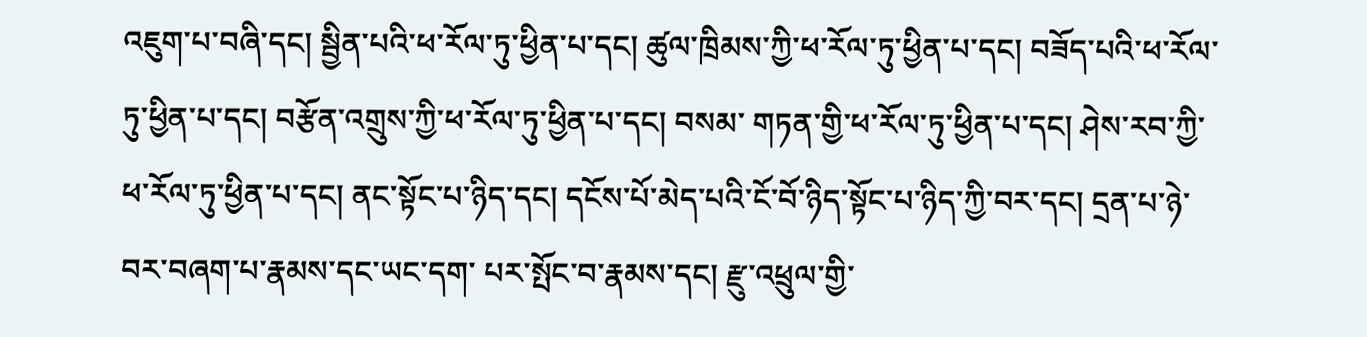འཇུག་པ་བཞི་དང། སྦྱིན་པའི་ཕ་རོལ་ཏུ་ཕྱིན་པ་དང། ཚུལ་ཁྲིམས་ཀྱི་ཕ་རོལ་ཏུ་ཕྱིན་པ་དང། བཟོད་པའི་ཕ་རོལ་ཏུ་ཕྱིན་པ་དང། བརྩོན་འགྲུས་ཀྱི་ཕ་རོལ་ཏུ་ཕྱིན་པ་དང། བསམ་ གཏན་གྱི་ཕ་རོལ་ཏུ་ཕྱིན་པ་དང། ཤེས་རབ་ཀྱི་ཕ་རོལ་ཏུ་ཕྱིན་པ་དང། ནང་སྟོང་པ་ཉིད་དང། དངོས་པོ་མེད་པའི་ངོ་བོ་ཉིད་སྟོང་པ་ཉིད་ཀྱི་བར་དང། དྲན་པ་ཉེ་བར་བཞག་པ་རྣམས་དང་ཡང་དག་ པར་སྤོང་བ་རྣམས་དང། རྫུ་འཕྲུལ་གྱི་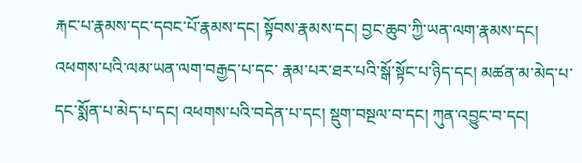རྐང་པ་རྣམས་དང་དབང་པོ་རྣམས་དང། སྟོབས་རྣམས་དང། བྱང་ཆུབ་ཀྱི་ཡན་ལག་རྣམས་དང། འཕགས་པའི་ལམ་ཡན་ལག་བརྒྱད་པ་དང་ རྣམ་པར་ཐར་པའི་སྒོ་སྟོང་པ་ཉིད་དང། མཚན་མ་མེད་པ་དང་སྨོན་པ་མེད་པ་དང། འཕགས་པའི་བདེན་པ་དང། སྡུག་བསྔལ་བ་དང། ཀུན་འབྱུང་བ་དང།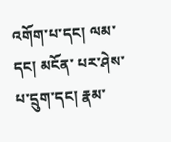འགོག་པ་དང། ལམ་དང། མངོན་ པར་ཤེས་པ་དྲུག་དང། རྣམ་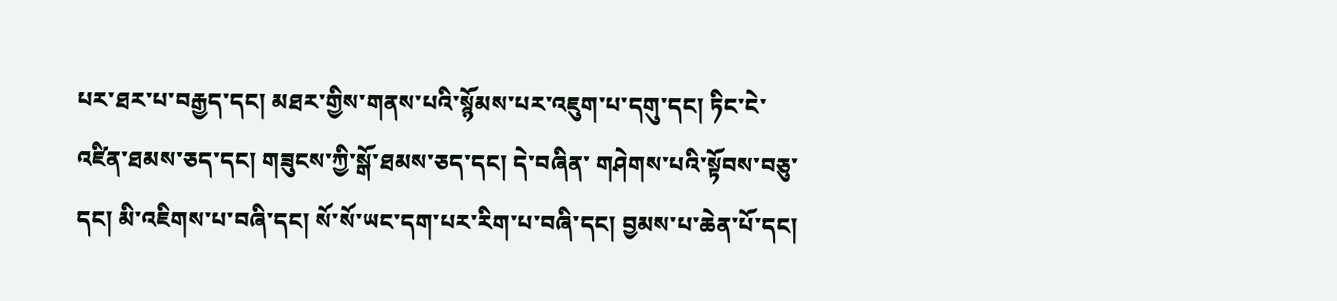པར་ཐར་པ་བརྒྱད་དང། མཐར་གྱིས་གནས་པའི་སྙོམས་པར་འཇུག་པ་དགུ་དང། ཏིང་ངེ་འཛིན་ཐམས་ཅད་དང། གཟུངས་ཀྱི་སྒོ་ཐམས་ཅད་དང། དེ་བཞིན་ གཤེགས་པའི་སྟོབས་བཅུ་དང། མི་འཇིགས་པ་བཞི་དང། སོ་སོ་ཡང་དག་པར་རིག་པ་བཞི་དང། བྱམས་པ་ཆེན་པོ་དང།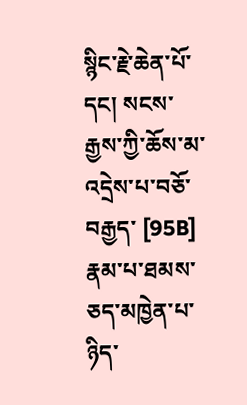སྙིང་རྗེ་ཆེན་པོ་དང། སངས་རྒྱས་ཀྱི་ཆོས་མ་འདྲེས་པ་བཅོ་བརྒྱད་ [95B] རྣམ་པ་ཐམས་ཅད་མཁྱེན་པ་ཉིད་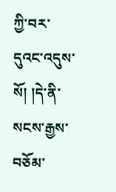ཀྱི་བར་དུའང་འདུས་སོ། །དེ་ནི་སངས་རྒྱས་བཅོམ་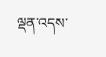ལྡན་འདས་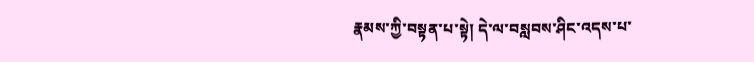རྣམས་ཀྱི་བསྟན་པ་སྟེ། དེ་ལ་བསླབས་ཤིང་འདས་པ་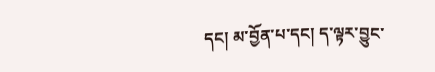དང། མ་བྱོན་པ་དང། ད་ལྟར་བྱུང་